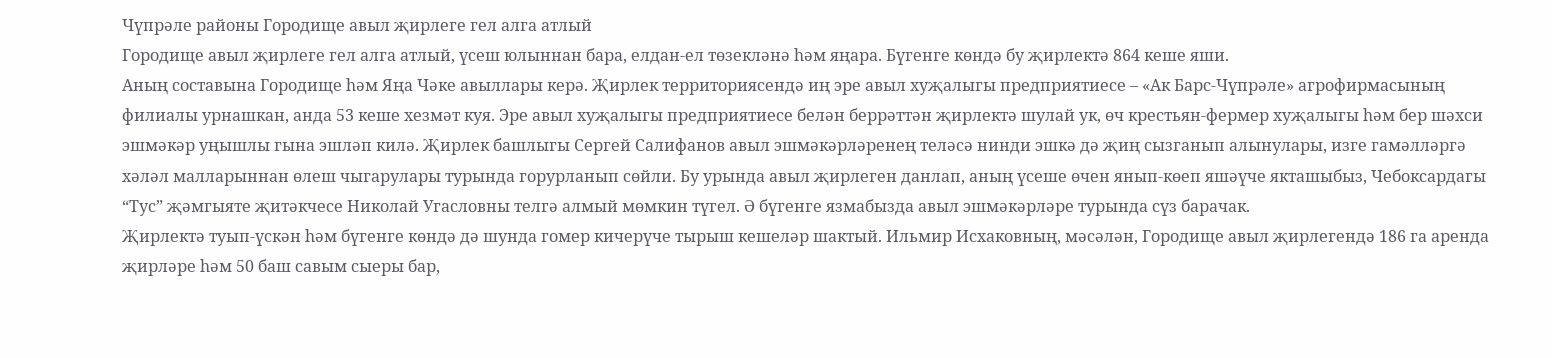Чүпрәле районы Городище авыл җирлеге гел алга атлый
Городище авыл җирлеге гел алга атлый, үсеш юлыннан бара, елдан-ел төзекләнә һәм яңара. Бүгенге көндә бу җирлектә 864 кеше яши.
Аның составына Городище һәм Яңа Чәке авыллары керә. Җирлек территориясендә иң эре авыл хуҗалыгы предприятиесе – «Ак Барс-Чүпрәле» агрофирмасының филиалы урнашкан, анда 53 кеше хезмәт куя. Эре авыл хуҗалыгы предприятиесе белән беррәттән җирлектә шулай ук, өч крестьян-фермер хуҗалыгы һәм бер шәхси эшмәкәр уңышлы гына эшләп килә. Җирлек башлыгы Сергей Салифанов авыл эшмәкәрләренең теләсә нинди эшкә дә җиң сызганып алынулары, изге гамәлләргә хәләл малларыннан өлеш чыгарулары турында горурланып сөйли. Бу урында авыл җирлеген данлап, аның үсеше өчен янып-көеп яшәүче якташыбыз, Чебоксардагы “Тус” җәмгыяте җитәкчесе Николай Угасловны телгә алмый мөмкин түгел. Ә бүгенге язмабызда авыл эшмәкәрләре турында сүз барачак.
Җирлектә туып-үскән һәм бүгенге көндә дә шунда гомер кичерүче тырыш кешеләр шактый. Ильмир Исхаковның, мәсәлән, Городище авыл җирлегендә 186 га аренда җирләре һәм 50 баш савым сыеры бар,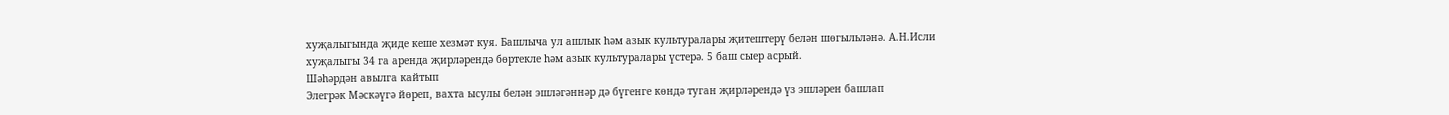хуҗалыгында җиде кеше хезмәт куя. Башлыча ул ашлык һәм азык культуралары җитештерү белән шөгыльләнә. А.Н.Исли хуҗалыгы 34 га аренда җирләрендә бөртекле һәм азык культуралары үстерә. 5 баш сыер асрый.
Шәһәрдән авылга кайтып
Элегрәк Мәскәүгә йөреп, вахта ысулы белән эшләгәннәр дә бүгенге көндә туган җирләрендә үз эшләрен башлап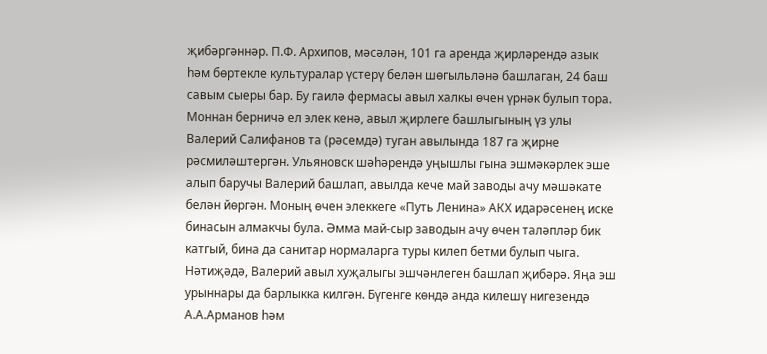җибәргәннәр. П.Ф. Архипов, мәсәлән, 101 га аренда җирләрендә азык һәм бөртекле культуралар үстерү белән шөгыльләнә башлаган, 24 баш савым сыеры бар. Бу гаилә фермасы авыл халкы өчен үрнәк булып тора.
Моннан берничә ел элек кенә, авыл җирлеге башлыгының үз улы Валерий Салифанов та (рәсемдә) туган авылында 187 га җирне рәсмиләштергән. Ульяновск шәһәрендә уңышлы гына эшмәкәрлек эше алып баручы Валерий башлап, авылда кече май заводы ачу мәшәкате белән йөргән. Моның өчен элеккеге «Путь Ленина» АКХ идарәсенең иске бинасын алмакчы була. Әмма май-сыр заводын ачу өчен таләпләр бик катгый, бина да санитар нормаларга туры килеп бетми булып чыга. Нәтиҗәдә, Валерий авыл хуҗалыгы эшчәнлеген башлап җибәрә. Яңа эш урыннары да барлыкка килгән. Бүгенге көндә анда килешү нигезендә А.А.Арманов һәм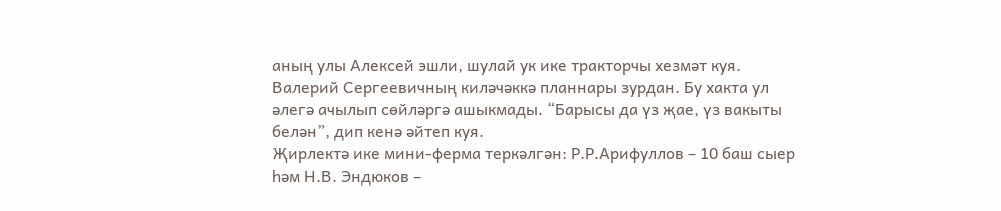аның улы Алексей эшли, шулай ук ике тракторчы хезмәт куя.
Валерий Сергеевичның киләчәккә планнары зурдан. Бу хакта ул әлегә ачылып сөйләргә ашыкмады. “Барысы да үз җае, үз вакыты белән”, дип кенә әйтеп куя.
Җирлектә ике мини-ферма теркәлгән: Р.Р.Арифуллов – 10 баш сыер һәм Н.В. Эндюков –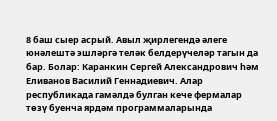8 баш сыер асрый. Авыл җирлегендә әлеге юнәлештә эшләргә теләк белдерүчеләр тагын да бар. Болар: Каранкин Сергей Александрович һәм Еливанов Василий Геннадиевич. Алар республикада гамәлдә булган кече фермалар төзү буенча ярдәм программаларында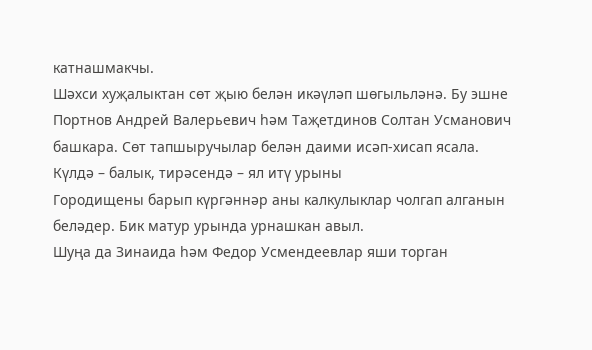катнашмакчы.
Шәхси хуҗалыктан сөт җыю белән икәүләп шөгыльләнә. Бу эшне Портнов Андрей Валерьевич һәм Таҗетдинов Солтан Усманович башкара. Сөт тапшыручылар белән даими исәп-хисап ясала.
Күлдә – балык, тирәсендә – ял итү урыны
Городищены барып күргәннәр аны калкулыклар чолгап алганын беләдер. Бик матур урында урнашкан авыл.
Шуңа да Зинаида һәм Федор Усмендеевлар яши торган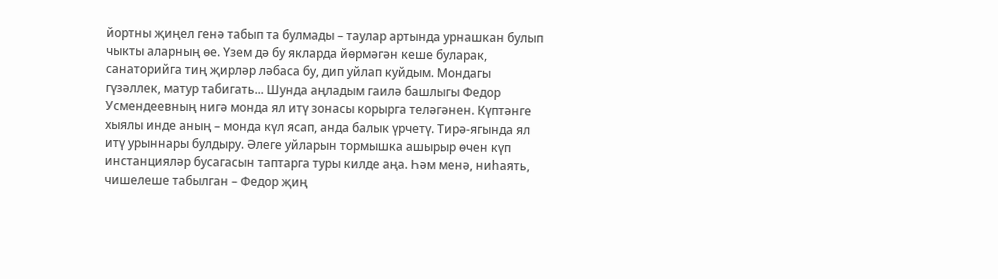йортны җиңел генә табып та булмады – таулар артында урнашкан булып чыкты аларның өе. Үзем дә бу якларда йөрмәгән кеше буларак, санаторийга тиң җирләр ләбаса бу, дип уйлап куйдым. Мондагы гүзәллек, матур табигать... Шунда аңладым гаилә башлыгы Федор Усмендеевның нигә монда ял итү зонасы корырга теләгәнен. Күптәнге хыялы инде аның – монда күл ясап, анда балык үрчетү. Тирә-ягында ял итү урыннары булдыру. Әлеге уйларын тормышка ашырыр өчен күп инстанцияләр бусагасын таптарга туры килде аңа. Һәм менә, ниһаять, чишелеше табылган – Федор җиң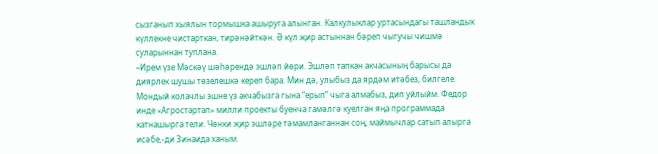сызганып хыялын тормышка ашыруга алынган. Калкулыклар уртасындагы ташландык күллекне чистарткан, тирәнәйткән. Ә күл җир астыннан бәреп чыгучы чишмә суларыннан туплана.
–Ирем үзе Мәскәү шәһәрендә эшләп йөри. Эшләп тапкан акчасының барысы да диярлек шушы төзелешкә кереп бара. Мин дә, улыбыз да ярдәм итәбез, билгеле. Мондый колачлы эшне үз акчабызга гына “ерып” чыга алмабыз, дип уйлыйм. Федор инде «Агростартап» милли проекты буенча гамәлгә куелган яңа программада катнашырга тели. Чөнки җир эшләре тәмамланганнан соң, маймычлар сатып алырга исәбе,-ди Зинаида ханым.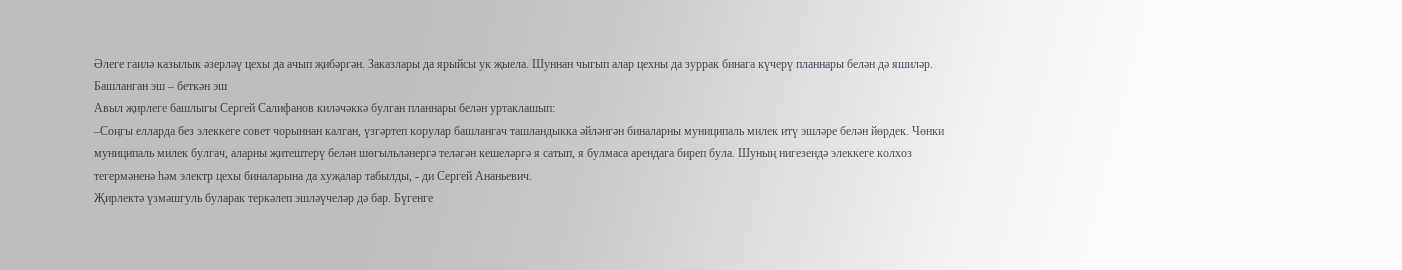Әлеге гаилә казылык әзерләү цехы да ачып җибәргән. Заказлары да ярыйсы ук җыела. Шуннан чыгып алар цехны да зуррак бинага күчерү планнары белән дә яшиләр.
Башланган эш – беткән эш
Авыл җирлеге башлыгы Сергей Салифанов киләчәккә булган планнары белән уртаклашып:
–Соңгы елларда без элеккеге совет чорыннан калган, үзгәртеп корулар башлангач ташландыкка әйләнгән биналарны муниципаль милек итү эшләре белән йөрдек. Чөнки муниципаль милек булгач, аларны җитештерү белән шөгыльләнергә теләгән кешеләргә я сатып, я булмаса арендага биреп була. Шуның нигезендә элеккеге колхоз тегермәненә һәм электр цехы биналарына да хуҗалар табылды, - ди Сергей Ананьевич.
Җирлектә үзмәшгуль буларак теркәлеп эшләүчеләр дә бар. Бүгенге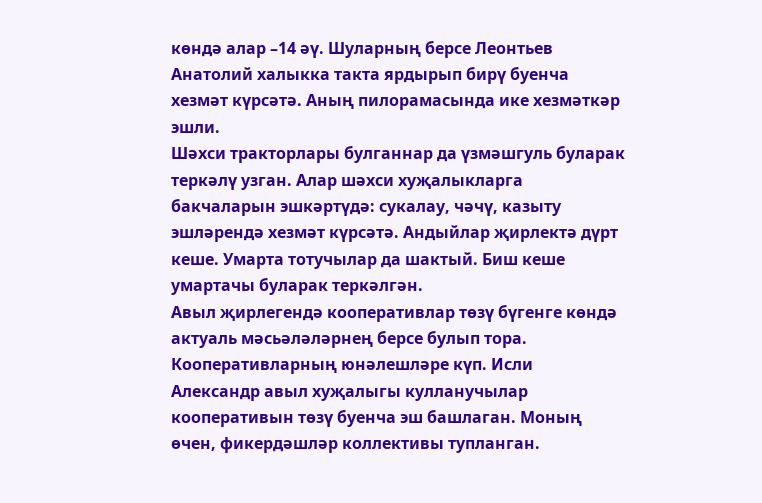көндә алар –14 әү. Шуларның берсе Леонтьев Анатолий халыкка такта ярдырып бирү буенча хезмәт күрсәтә. Аның пилорамасында ике хезмәткәр эшли.
Шәхси тракторлары булганнар да үзмәшгуль буларак теркәлү узган. Алар шәхси хуҗалыкларга бакчаларын эшкәртүдә: сукалау, чәчү, казыту эшләрендә хезмәт күрсәтә. Андыйлар җирлектә дүрт кеше. Умарта тотучылар да шактый. Биш кеше умартачы буларак теркәлгән.
Авыл җирлегендә кооперативлар төзү бүгенге көндә актуаль мәсьәләләрнең берсе булып тора. Кооперативларның юнәлешләре күп. Исли Александр авыл хуҗалыгы кулланучылар кооперативын төзү буенча эш башлаган. Моның өчен, фикердәшләр коллективы тупланган.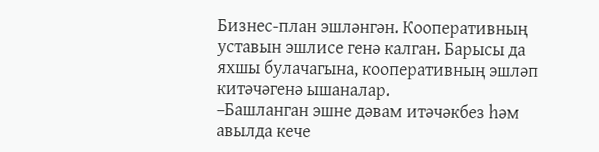Бизнес-план эшләнгән. Кооперативның уставын эшлисе генә калган. Барысы да яхшы булачагына, кооперативның эшләп китәчәгенә ышаналар.
–Башланган эшне дәвам итәчәкбез һәм авылда кече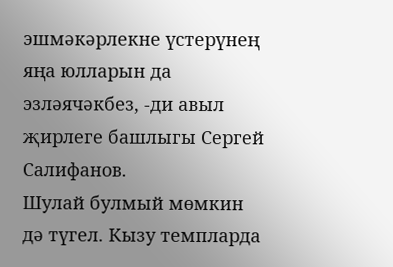эшмәкәрлекне үстерүнең яңа юлларын да эзләячәкбез, -ди авыл җирлеге башлыгы Сергей Салифанов.
Шулай булмый мөмкин дә түгел. Кызу темпларда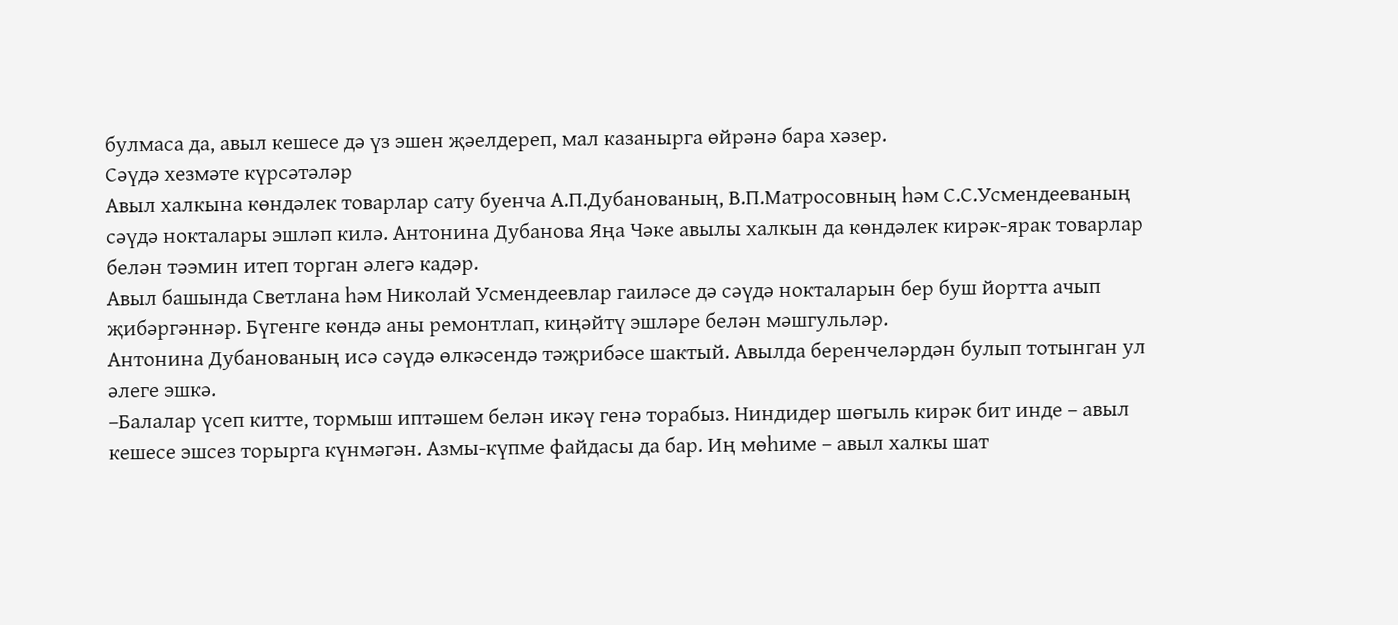булмаса да, авыл кешесе дә үз эшен җәелдереп, мал казанырга өйрәнә бара хәзер.
Сәүдә хезмәте күрсәтәләр
Авыл халкына көндәлек товарлар сату буенча А.П.Дубанованың, В.П.Матросовның һәм С.С.Усмендееваның сәүдә нокталары эшләп килә. Антонина Дубанова Яңа Чәке авылы халкын да көндәлек кирәк-ярак товарлар белән тәэмин итеп торган әлегә кадәр.
Авыл башында Светлана һәм Николай Усмендеевлар гаиләсе дә сәүдә нокталарын бер буш йортта ачып җибәргәннәр. Бүгенге көндә аны ремонтлап, киңәйтү эшләре белән мәшгульләр.
Антонина Дубанованың исә сәүдә өлкәсендә тәҗрибәсе шактый. Авылда беренчеләрдән булып тотынган ул әлеге эшкә.
–Балалар үсеп китте, тормыш иптәшем белән икәү генә торабыз. Ниндидер шөгыль кирәк бит инде – авыл кешесе эшсез торырга күнмәгән. Азмы-күпме файдасы да бар. Иң мөһиме – авыл халкы шат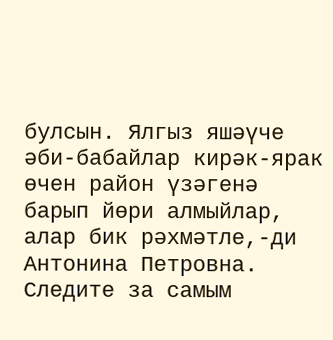булсын. Ялгыз яшәүче әби-бабайлар кирәк-ярак өчен район үзәгенә барып йөри алмыйлар, алар бик рәхмәтле,-ди Антонина Петровна.
Следите за самым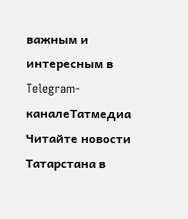важным и интересным в Telegram-каналеТатмедиа
Читайте новости Татарстана в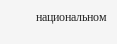национальном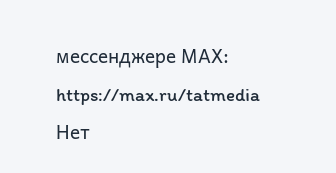мессенджере MАХ: https://max.ru/tatmedia
Нет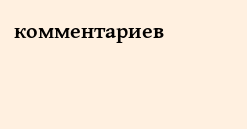комментариев